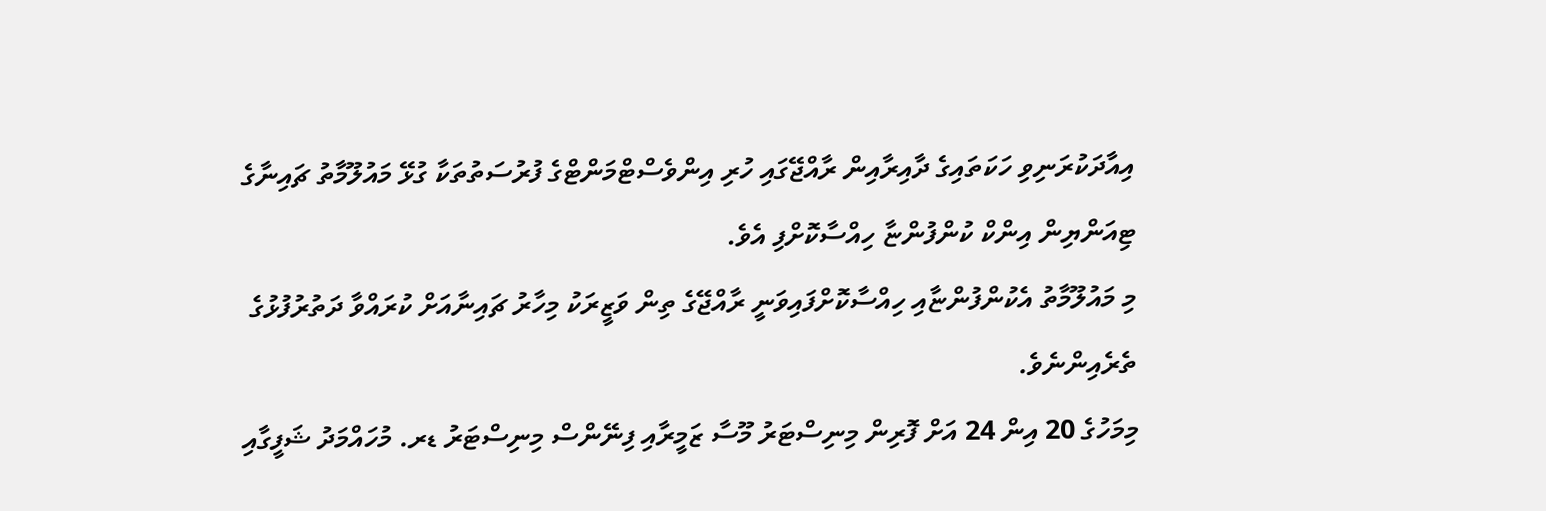އިއާދަކުރަނިވި ހަކަތައިގެ ދާއިރާއިން ރާއްޖޭގައި ހުރި އިންވެސްޓްމަންޓްގެ ފުރުސަތުތަކާ ގުޅޭ މައުލޫމާތު ޗައިނާގެ ޓިއަންޔިން އިންކް ކުންފުންޏާ ހިއްސާކޮށްފި އެވެ.
މި މައުލޫމާތު އެކުންފުންޏާއި ހިއްސާކޮށްފައިވަނީ ރާއްޖޭގެ ތިން ވަޒީރަކު މިހާރު ޗައިނާއަށް ކުރައްވާ ދަތުރުފުޅުގެ ތެރެއިންނެވެ.
މިމަހުގެ 20 އިން 24 އަށް ފޮރިން މިނިސްޓަރު މޫސާ ޒަމީރާއި ފިނޭންސް މިނިސްޓަރު ޑރ. މުހައްމަދު ޝަފީގާއި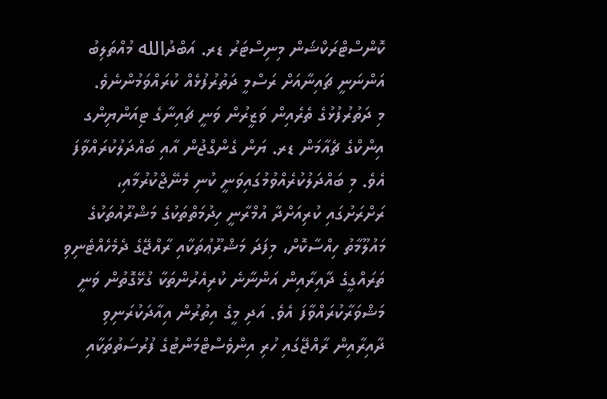ކޮންސްޓްރަކްޝަން މިނިސްޓަރު ޑރ. އަބްދުالله މުއްތަލިބު އަންނަނީ ޗައިނާއަށް ރަސްމީ ދަތުރުފުޅެއް ކުރައްވަމުންނެވެ.
މި ދަތުރުފުޅުގެ ތެރެއިން ވަޒީރުން ވަނީ ޗައިނާގެ ޓިއަންޔިންގ އިންކްގެ ޗެއާމަން ޑރ. ޔަން ގެންގްޖުން އާއި ބައްދަލުކުރައްވާފަ އެވެ. މި ބައްދަލުކުރެއްވުމުގައިވަނީ ކުނި މެނޭޖްކުރުމާއި، ރަށްރަށުގައި ކުރިއަށްދާ އުމްރާނީ ހިދުމަތްތަކުގެ މަޝްރޫއުތަކުގެ މައުލޫމާތު ހިއްސާކޮށް، މިފަދަ މަޝްރޫޢުތަކާއި ރާއްޖޭގެ ދެމެހެއްޓެނިވި ތަރައްގީގެ ދާއިރާއިން އަންނާނެ ކުރިއެރުންތަކާ ގުޅޭގޮތުން ވަނީ މަޝްވަރާކުރައްވާފަ އެވެ. އަދި މީގެ އިތުރުން އިއާދަކުރަނިވި ދާއިރާއިން ރާއްޖޭގައި ހުރި އިންވެސްޓްމަންޓުގެ ފުރުސަތުތަކާއި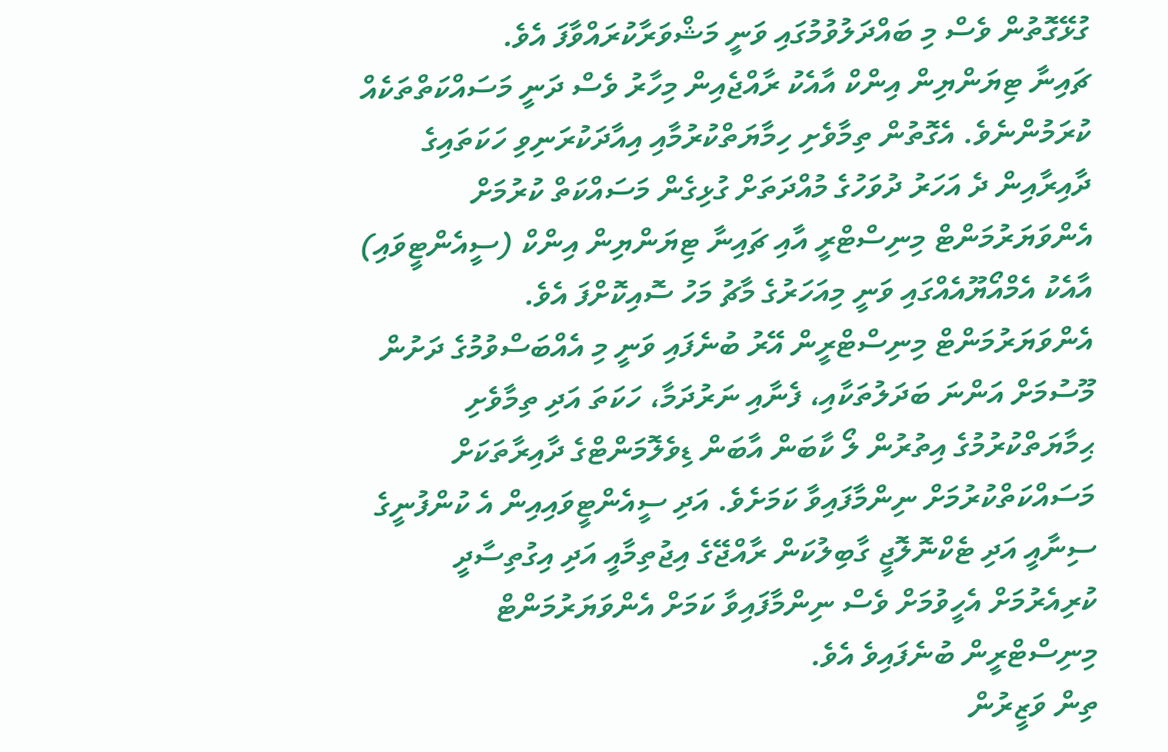ގުޅޭގޮތުން ވެސް މި ބައްދަލުވުމުގައި ވަނީ މަޝްވަރާކުރައްވާފަ އެވެ.
ޗައިނާ ޓިޔަންޔިން އިންކް އާއެކު ރާއްޖެއިން މިހާރު ވެސް ދަނީ މަސައްކަތްތަކެއް ކުރަމުންނެވެ. އެގޮތުން ތިމާވެށި ހިމާޔަތްކުރުމާއި އިއާދަކުރަނިވި ހަކަތައިގެ ދާއިރާއިން ދެ އަހަރު ދުވަހުގެ މުއްދަތަށް ގުޅިގެން މަސައްކަތް ކުރުމަށް އެންވަޔަރުމަންޓް މިނިސްޓްރީ އާއި ޗައިނާ ޓިޔަންޔިން އިންކް (ސީއެންޓީވައި) އާއެކު އެމްއޯޔޫއެއްގައި ވަނީ މިއަހަރުގެ މާޗު މަހު ސޮއިކޮށްފަ އެވެ.
އެންވަޔަރުމަންޓް މިނިސްޓްރީން އޭރު ބުނެފައި ވަނީ މި އެއްބަސްވުމުގެ ދަށުން މޫސުމަށް އަންނަ ބަދަލުތަކާއި، ފެނާއި ނަރުދަމާ، ހަކަތަ އަދި ތިމާވެށި ޙިމާޔަތްކުރުމުގެ އިތުރުން ލޯ ކާބަން އާބަން ޑިވެލޮމަންޓްގެ ދާއިރާތަކަށް މަސައްކަތްކުރުމަށް ނިންމާފައިވާ ކަމަށެވެ. އަދި ސީއެންޓީވައިއިން އެ ކުންފުނީގެ ސިނާއީ އަދި ޓެކްނޮލޮޖީ ގާބިލުކަން ރާއްޖޭގެ އިޖުތިމާއީ އަދި އިގުތިސާދީ ކުރިއެރުމަށް އެހީވުމަށް ވެސް ނިންމާފައިވާ ކަމަށް އެންވަޔަރުމަންޓް މިނިސްޓްރީން ބުނެފައިވެ އެވެ.
ތިން ވަޒީރުން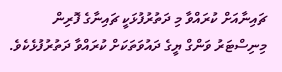ޗައިނާއަށް ކުރައްވާ މި ދަތުރުފުޅަކީ ޗައިނާގެ ފޮރިން މިނިސްޓަރު ވަންގް ޔީގެ ދައުވަތަކަށް ކުރައްވާ ދަތުރުފުޅެކެވެ.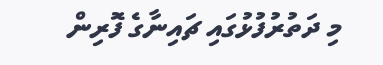މި ދަތުރުފުޅުގައި ޗައިނާގެ ފޮރިން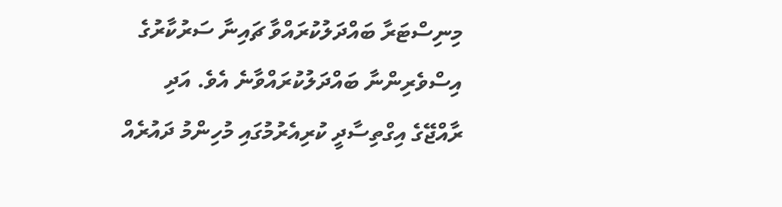މިނިސްޓަރާ ބައްދަލުކުރައްވާ ޗައިނާ ސަރުކާރުގެ އިސްވެރިންނާ ބައްދަލުކުރައްވާނެ އެވެ. އަދި ރާއްޖޭގެ އިގްތިސާދީ ކުރިއެރުމުގައި މުހިންމު ދައުރެއް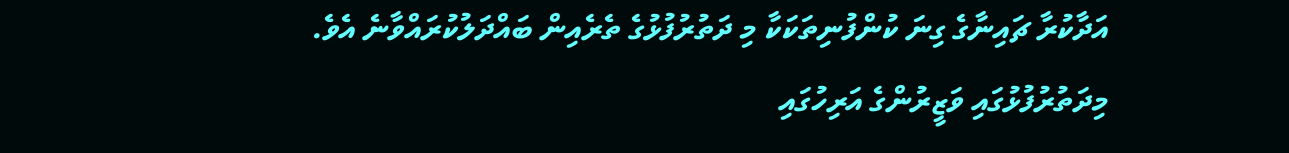އަދާކުރާ ޗައިނާގެ ގިނަ ކުންފުނިތަކަކާ މި ދަތުރުފުޅުގެ ތެރެއިން ބައްދަލުކުރައްވާނެ އެވެ.
މިދަތުރުފުޅުގައި ވަޒީރުންގެ އަރިހުގައި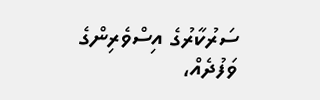ސަރުކާރުގެ އިސްވެރިންގެ ވަފުދެއް،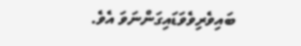ބައިވެރިވެވަޑައިގަންނަވަ އެވެ.